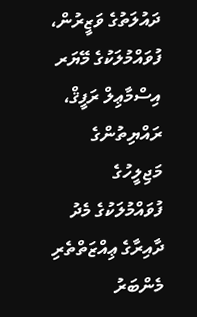ދައުލަތުގެ ވަޒީރުން، ފުވައްމުލަކުގެ މޭޔަރ އިސްމާޢިލް ރަފީޤް، ރައްޔިތުންގެ މަޖިލީހުގެ ފުވައްމުލަކުގެ މެދު ދާއިރާގެ ޢިއްޒަތްތެރި މެންބަރު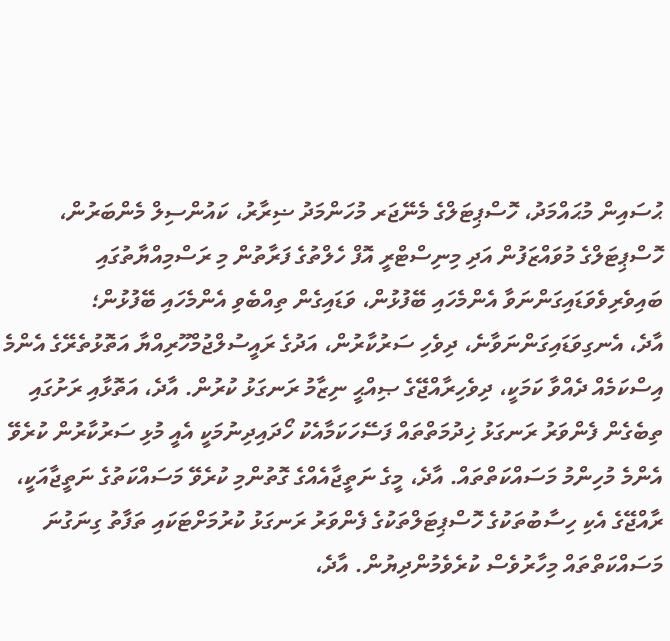ޙުސައިން މުޙައްމަދު، ހޮސްޕިޓަލްގެ މެނޭޖަރ މުހަންމަދު ޟިރާރު، ކައުންސިލް މެންބަރުން، ހޮސްޕިޓަލްގެ މުވައްޒަފުން އަދި މިނިސްޓްރީ އޮފް ހެލްތުގެ ފަރާތުން މި ރަސްމިއްޔާތުގައި ބައިވެރިވެވަޑައިގަންނަވާ އެންމެހައި ބޭފުޅުން، ވަޑައިގެން ތިއްބެވި އެންމެހައި ބޭފުޅުން؛
އާދެ، އެނގިވަޑައިގަންނަވާނެ، ދިވެހި ސަރުކާރުން، އަދުގެ ރައީސުލްޖުމްހޫރިއްޔާ އަތޮޅުތެރޭގެ އެންމެ އިސްކަމެއް ދެއްވާ ކަމަކީ، ދިވެހިރާއްޖޭގެ ޞިއްޙީ ނިޒާމު ރަނގަޅު ކުރުން. އާދެ، އަތޮޅާއި ރަށުގައި ތިބެގެން ފެންވަރު ރަނގަޅު ޚިދުމަތްތައް ފަސޭހަކަމާއެކު ހޯދައިދިނުމަކީ އެއީ މުޅި ސަރުކާރުން ކުރެވޭ އެންމެ މުހިންމު މަސައްކަތްތައް. އާދެ، މީގެ ނަތީޖާއެއްގެ ގޮތުންމި ކުރެވޭ މަސައްކަތުގެ ނަތީޖާއަކީ، ރާއްޖޭގެ އެކި ހިސާބުތަކުގެ ހޮސްޕިޓަލްތަކުގެ ފެންވަރު ރަނގަޅު ކުރުމަށްޓަކައި ތަފާތު ގިނަގުނަ މަސައްކަތްތައް މިހާރުވެސް ކުރެވެމުންދިޔުން. އާދެ،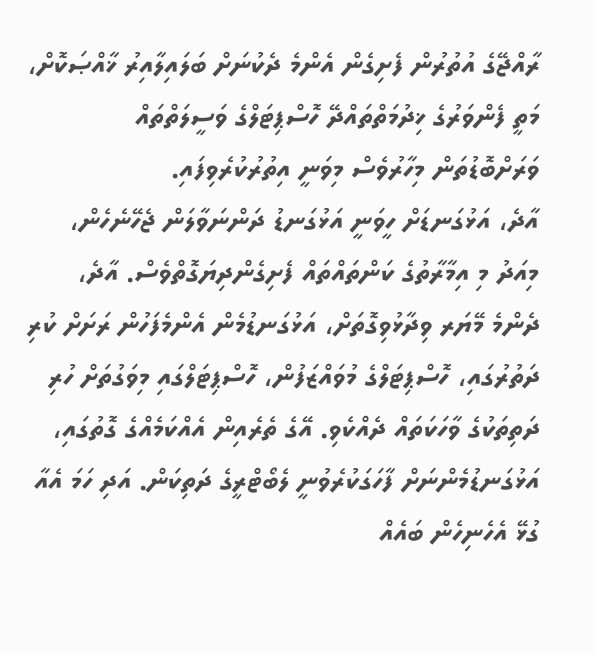ރާއްޖޭގެ އުތުރުން ފެށިގެން އެންމެ ދެކުނަށް ބަލައިލާއިރު ޚާއްޞަކޮށް، މަތީ ފެންވަރުގެ ޚިދުމަތްތައްދޭ ހޮސްޕިޓަލްގެ ވަސީލަތްތައް ވަރަށްބޮޑުތަން މިހާރުވެސް މިވަނީ އިތުރުކުރެވިފައި.
އާދެ، އަޅުގަނޑަށް ހީވަނީ އަޅުގަނޑު ދަންނަވާލަން ޖެހޭނެހެން، މިއަދު މި އިމާރާތުގެ ކަންތައްތައް ފެށިގެންދިޔަގޮތްވެސް. އާދެ، ދެންމެ މޭޔަރ ވިދާޅުވިގޮތަށް، އަޅުގަނޑުމެން އެންމެފަހުން ރަށަށް ކުރި ދަތުރުގައި، ހޮސްޕިޓަލްގެ މުވައްޒަފުން، ހޮސްޕިޓަލްގައި މިވަގުތަށް ހުރި ދަތިތަކުގެ ވާހަކަތައް ދެއްކެވި. އޭގެ ތެރެއިން އެއްކަމެއްގެ ގޮތުގައި، އަޅުގަނޑުމެންނަށް ފާހަގަކުރެވުނީ ލެބޯޓްރީގެ ދަތިކަން. އަދި ހަމަ އެއާ ގުޅޭ އެހެނިހެން ބައެއް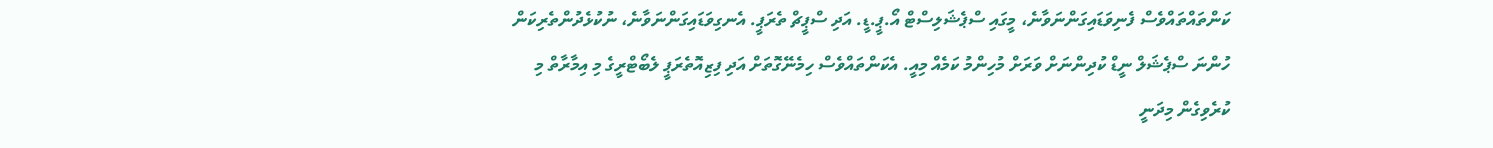ކަންތައްތައްވެސް ފެނިވަޑައިގަންނަވާނެ، މީގައި ސްޕެޝަލިސްޓް އޯ.ޕީ.ޑީ. އަދި ސްޕީޗް ތެރަޕީ. އެނގިވަޑައިގަންނަވާނެ، ނުކުޅެދުންތެރިކަން ހުންނަ ސްޕެޝަލް ނީޑް ކުދިންނަށް ވަރަށް މުހިންމު ކަމެއް މިއީ. އެކަންތައްވެސް ހިމެނޭގޮތަށް އަދި ފިޒިއޮތެރަޕީ ލެބޯޓްރީގެ މި އިމާރާތް މި ކުރެވިގެން މިދަނީ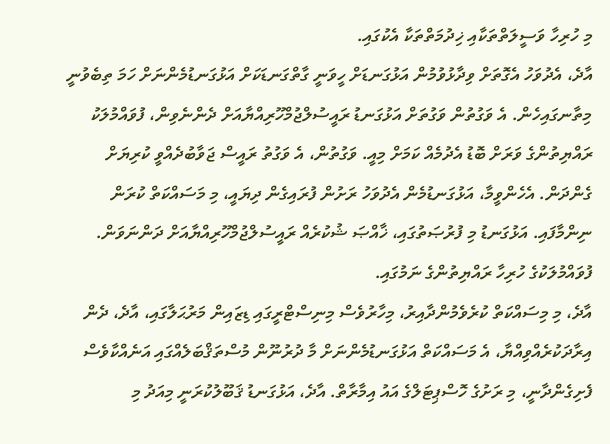މި ހުރިހާ ވަސީލަތްތަކާއި ޚިދުމަތްތަކާ އެކުގައި.
އާދެ، އެދުވަހު އެގޮތަށް ވިދާޅުވުމުން އަޅުގަނޑަށް ހީވަނީ ގާތްގަނޑަކަށް އަޅުގަނޑުމެންނަށް ހަމަ ތިބެވުނީ މިތާނގައިހެން. އެ ވަގުތުން ވަގުތަށް އަޅުގަނޑު ރައީސުލްޖުމްހޫރިއްޔާއަށް ދެންނެވިން، ފުވައްމުލަކު ރައްޔިތުންގެ ވަރަށް ބޮޑު އެދުމެއް ކަމަށް މިއީ. ވަގުތުން، އެ ވަގުތު ރައީސް ޖަވާބުދެއްވީ ކުރިޔަށް ގެންދަން. އެހެންވީމާ، އަޅުގަނޑުމެން އެދުވަހު ރަށުން ފުރައިގެން ދިޔައީ، މި މަސައްކަތް ކުރަން ނިންމާފައި. އަޅުގަނޑު މި ފުރުޞަތުގައި، ޚާއްޞަ ޝުކުރެއް ރައީސުލްޖުމްހޫރިއްޔާއަށް ދަންނަވަން. ފުވައްމުލަކުގެ ހުރިހާ ރައްޔިތުންގެ ނަމުގައި.
އާދެ، މި މިސައްކަތް ކުރެވެމުންދާއިރު، މިހާރުވެސް މިނިސްޓްރީގައި ޑިޒައިން މަރުޙަލާގައި، އާދެ، ދެން އިރާދަކުރެއްވިއްޔާ، އެ މަސައްކަތް އަޅުގަނޑުމެންނަށް މާ ދުރުނޫން މުސްތަޤްބަލެއްގައި އަނެއްކާވެސް ފެށިގެންދާނީ، މި ރަށުގެ ހޮސްޕިޓަލްގެ އައު އިމާރާތް. އާދެ، އަޅުގަނޑު ޤަބޫލުކުރަނީ މިއަދު މި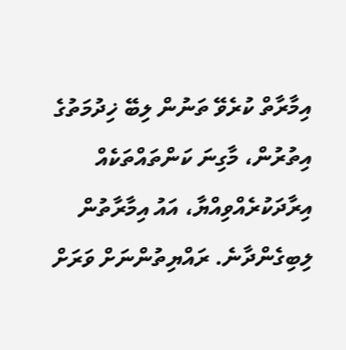އިމާރާތް ކުރެވޭ ތަނުން ލިބޭ ޚިދުމަތުގެ އިތުރުން، މާގިނަ ކަންތައްތަކެއް އިރާދަކުރެއްވިއްޔާ، އައު އިމާރާތުން ލިބިގެންދާނެ. ރައްޔިތުންނަށް ވަރަށް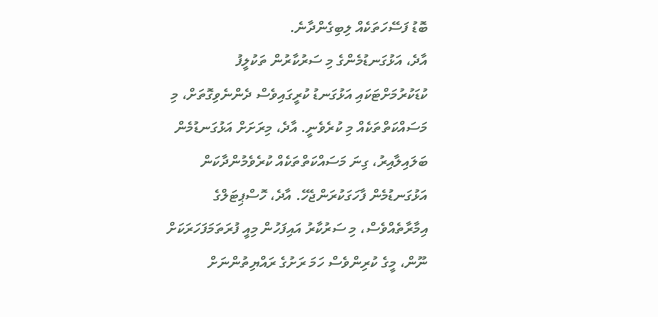ބޮޑު ފަސޭހަތަކެއް ލިބިގެންދާނެ.
އާދެ، އަޅުގަނޑުމެންގެ މި ސަރުކާރުން ތަކުލީފު ކުޑަކުރުމަށްޓަކައި އަޅުގަނޑު ކުރީގައިވެސް ދެންނެވިގޮތަށް، މި މަސައްކަތްތަކެއް މި ކުރެވެނީ. އާދެ، މިރަށަށް އަޅުގަނޑުމެން ބަލައިލާއިރު، ގިނަ މަސައްކަތްތަކެއް ކުރެވެމުންދާކަން އަޅުގަނޑުމެން ފާހަގަކުރަންޖެހޭ. އާދެ، ހޮސްޕިޓަލްގެ އިމާރާތެއްވެސް، މި ސަރުކާރު އައިފަހުން މިއީ ފުރަތަމަފަހަރަކަށް ނޫން، މީގެ ކުރިންވެސް ހަމަ ރަށުގެ ރައްޔިތުންނަށް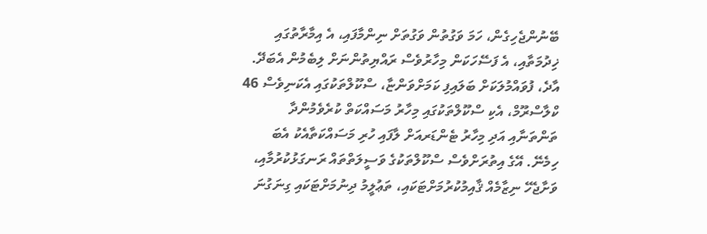ބޭނުންޖެހިގެން، ހަމަ ވަގުތުން ވަގުތަށް ނިންމާފައި، އެ އިމާރާތުގައި ޚިދުމަތާއި، އެ ފަސޭހަކަން މިހާރުވެސް ރައްޔިތުންނަށް ލިބެމުން އެބަދޭ.
އާދެ، ފުވައްމުލަކަށް ބަލައިފި ކަމަށްވަންޏާ، ސްކޫލްތަކުގައި އެކަނިވެސް 46 ކްލާސްރޫމް، އެކި ސްކޫލްތަކުގައި މިހާރު މަސައްކަތް ކުރެވެމުންދާ ތަންތަނާއި އަދި މިހާރު ޓެންޑަރއަށް ލާފައި ހުރި މަސައްކަތާއެކު އެބަ ހިމެނޭ. އޭގެ އިތުރަށްވެސް ސްކޫލްތަކުގެ ވަސީލަތްތައް ރަނގަޅުކުރުމާއި، ވަށާޖެހޭ ނިޒާމެއް ޤާއިމުކުރުމަށްޓަކައި، ތަޢުލީމު ދިނުމަށްޓަކައި ގިނަގުނަ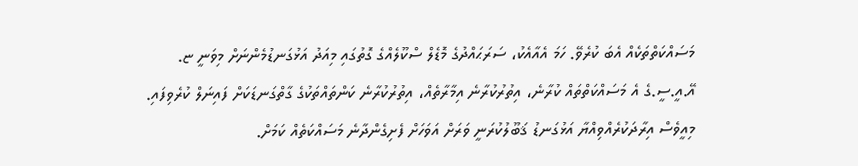މަސައްކަތްތަކެއް އެބަ ކުރެވޭ. ހަމަ އެއާއެކު، ސަރަޙައްދުގެ މޮޑެލް ސްކޫލެއްގެ ގޮތުގައި މިއަދު އަޅުގަނޑުމެންނަށް މިވަނީ ޏ. އޭ.އީ.ސީ.ގެ އެ މަސައްކަތްތައް ކުރާނެ، އިތުރުކުރާނެ އިމާރާތެއް، އިތުރުކުރާނެ ކަންތައްތަކުގެ ގާތްގަނޑަކަށް ފައިނަލް ކުރެވިފައި. މިއީވެސް އިރާދަކުރެއްވިއްޔާ އަޅުގަނޑު ޤަބޫލުކުރަނީ ވަރަށް އަވަހަށް ފެށިގެންދާނެ މަސައްކަތެއް ކަމަށް.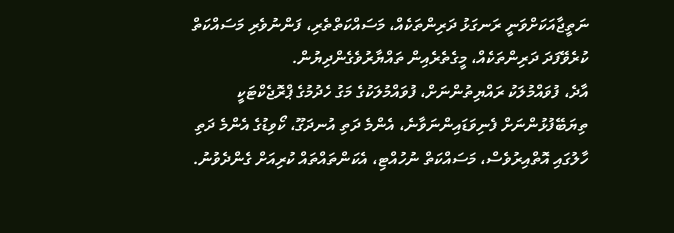ނަތީޖާއަކަށްވަނީ ރަނގަޅު ދަރިންތަކެއް، މަސައްކަތްތެރި، ފަންނުވެރި މަސައްކަތް ކުރެވޭފަދަ ދަރިންތަކެއް، މީގެތެރެއިން ތައްޔާރުވެގެންދިޔުން.
އާދެ، ފުވައްމުލަކު ރައްޔިތުންނަށް، ފުވައްމުލަކުގެ މަގު ހެދުމުގެ ޕްރޮޖެކްޓަކީ ތިޔަބޭފުޅުންނަށް ފެނިވަޑައިންނަވާނެ، އެންމެ ދަތި އުނދަގޫ، ކޯވިޑުގެ އެންމެ ދަތި ހާލުގައި އޮތްއިރުވެސް، މަސައްކަތް ނުހުއްޓި، އެކަންތައްތައް ކުރިއަށް ގެންދެވުނު.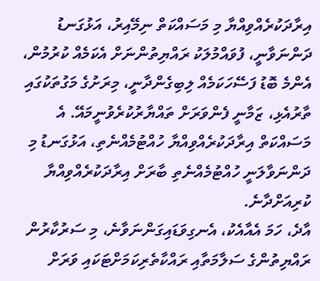އިރާދަކުރެއްވިއްޔާ މި މަސައްކަތް ނިމޭއިރު، އަޅުގަނޑު ދަންނަވާނީ، ފުވައްމުލަކު ރައްޔިތުންނަށް އެކަމެއް ކުރުމުން، އެންމެ ބޮޑު ފަސޭހަކަމެއް ލިބިގެންދާނީ، މިރަށުގެ މަގުތަކުގައި ތާރުއެޅި، ޒަމާނީ ފެންވަރަށް ތައްޔާރުކުރެވުނީމައޭ. އެ މަސައްކަތް އިރާދަކުރެއްވިއްޔާ ހުއްޓުމެއްނެތި، އަޅުގަނޑު މި ދަންނަވާލަނީ ހުއްޓުމެއްނެތި ބާރަށް އިރާދަކުރެއްވިއްޔާ ކުރިއަށްދާނެ.
އާދެ، ހަމަ އެއާއެކު، އެނގިވަޑައިގަންނަވާނެ، މި ސަރުކާރުން ރައްޔިތުންގެ ސަލާމަތާއި ރައްކާތެރިކަމަށްޓަކައި ވަރަށް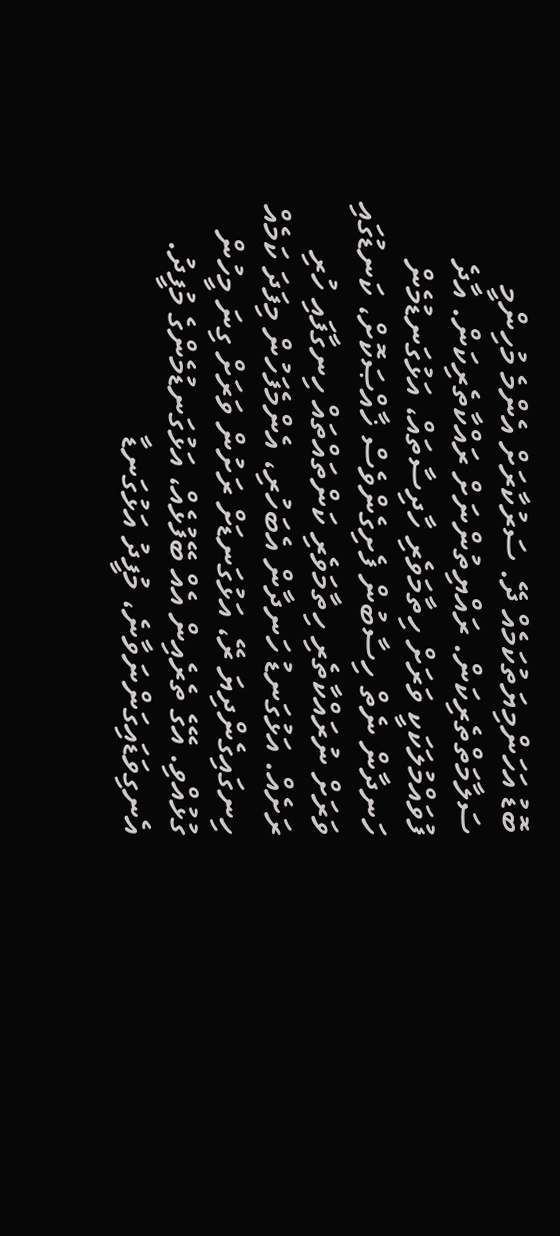ބޮޑު އަހަންމިޔަތުކަމެއް ދޭ. ސަރުކާރަށް އެންމެ މުހިންމީ ސަލާމަތްތެރިކަން. ރައްޔިތުންނަށް ރައްކާތެރިކަން. އާދެ ފުވައްމުލަކަކީ ވަރަށް ހިތާމަވެރި ހާދިސާތައް، އަޅުގަނޑުމެން ހަނދާން ނެތް ހިސާބުން ފެށިގެންވެސް ޚާއްޞަކޮށް، ކަނޑުގައި ވަރަށް ނުރައްކާތެރި ހިތާމަވެރި ކަންތައްތައް ހިނގާފައި ހުރި ރަށެއް. އަޅުގަނޑު ހަނދާން އެބަހުރި، އެންމެފަހުން މިފަދަ ކަމެއް ހިނގައިގެންދިޔަ ރޭ، އަޅުގަނޑަށް ރަށުން ވަރަށް ގިނަ މީހުން ގުޅުއްވި. އޭގެ ތެރެއިން އެއް ބޭފުޅެއް، އަޅުގަނޑުމެންގެ މުފީދު. އެނގިވަޑައިގަންނަވާނެ، މުފީދު އަޅުގަނޑާ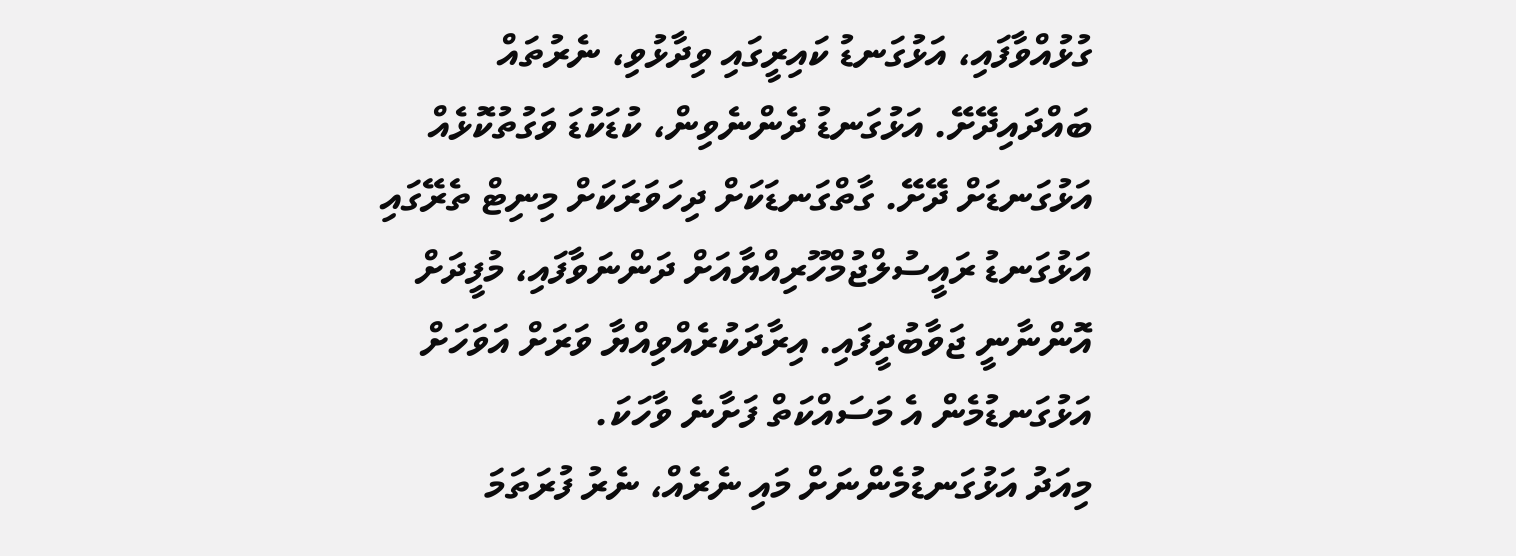ގުޅުއްވާފައި، އަޅުގަނޑު ކައިރީގައި ވިދާޅުވި، ނެރުތައް ބައްދައިދޭށޭ. އަޅުގަނޑު ދެންނެވިން، ކުޑަކުޑަ ވަގުތުކޮޅެއް އަޅުގަނޑަށް ދޭށޭ. ގާތްގަނޑަކަށް ދިހަވަރަކަށް މިނިޓް ތެރޭގައި އަޅުގަނޑު ރައީސުލްޖުމްހޫރިއްޔާއަށް ދަންނަވާފައި، މުފީދަށް އޮންނާނީ ޖަވާބުދީފައި. އިރާދަކުރެއްވިއްޔާ ވަރަށް އަވަހަށް އަޅުގަނޑުމެން އެ މަސައްކަތް ފަށާނެ ވާހަކަ.
މިއަދު އަޅުގަނޑުމެންނަށް މައި ނެރެއް، ނެރު ފުރަތަމަ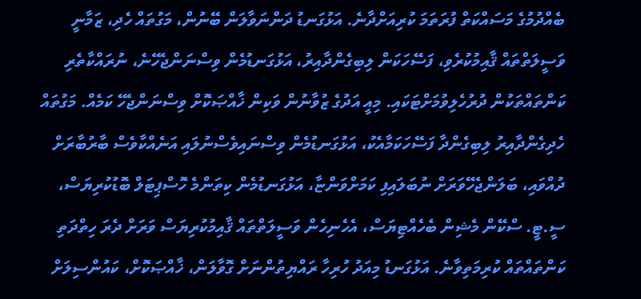ބެއްދުމުގެ މަސައްކަތް ފުރަތަމަ ކުރިއަށްދާނެ. އަޅުގަނޑު ދަންނަވާލަން ބޭނުން، މަގުތައް ހެދި، ޒަމާނީ ވަސީލަތްތައް ޤާއިމުކުރެވި، ފަސޭހަކަން ލިބިގެންދާއިރު، އަޅުގަނޑުމެން ވިސްނަންޖެހޭނެ، ނުރައްކާތެރި ކަންތައްތަކުން ދުރުހެލިވުމަށްޓަކައި. މިއީ އަދުގެ ޒުވާނުން ވަކިން ޚާއްޞަކޮށް ވިސްނަންޖެހޭ ކަމެއް. މަގުތައް ހެދިގެންދާއިރު ލިބިގެންދާ ފަސޭހަކަމާއެކު، އަޅުގަނޑުމެން ވިސްނައިވެސްނުލައި އަނެއްކާވެސް ބާރުބާރަށް ދުއްވައި، ބަލަންޖެހޭވަރަށް ނުބަލައިފި ކަމަށްވަންޏާ، އަޅުގަނޑުމެން ކިތަންމެ ހޮސްޕިޓަލް ބޮޑުކުރިޔަސް، ސީ.ޓީ. ސްކޭން މެޝިން ބެހެއްޓިޔަސް، އެހެނިހެން ވަސީލަތްތައް ޤާއިމުކުރިޔަސް ވަރަށް ދެރަ ހިތްދަތި ކަންތައްތައް ކުރިމަތިވާނެ. އަޅުގަނޑު މިއަދު ހުރިހާ ރައްޔިތުންނަށް ގޮވާލަން، ޚާއްޞަކޮށް، ކައުންސިލަށް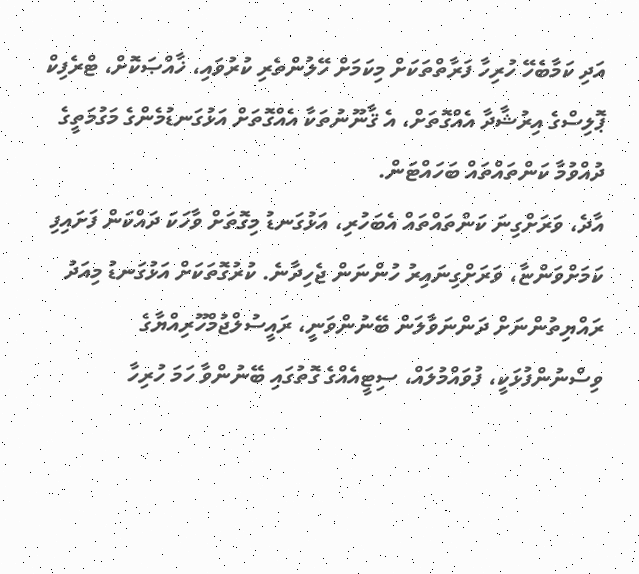އަދި ކަމާބެހޭ ހުރިހާ ފަރާތްތަކަށް މިކަމަށް ހޭލުންތެރި ކުރުވައި، ޚާއްޞަކޮށް، ޓްރެފިކް ޕޮލިސްގެ އިރުޝާދާ އެއްގޮތަށް، އެ ޤާނޫނުތަކާ އެއްގޮތަށް އަޅުގަނޑުމެންގެ މަގުމަތީގެ ދުއްވުމާ ކަންތައްތައް ބަހައްޓަން.
އާދެ، ވަރަށްގިނަ ކަންތައްތައް އެބަހުރި، އަޅުގަނޑު މިގޮތަށް ވާހަކަ ދައްކަން ފަށައިފި ކަމަށްވަންޏާ، ވަރަށްގިނައިރު ހުންނަން ޖެހިދާނެ. ކުރުގޮތަކަށް އަޅުގަނޑު މިއަދު ރައްޔިތުންނަށް ދަންނަވާލަން ބޭނުންވަނީ، ރައީސުލްޖުމްހޫރިއްޔާގެ ވިސްނުންފުޅަކީ، ފުވައްމުލައް، ސިޓީއެއްގެ ގޮތުގައި ބޭނުންވާ ހަމަ ހުރިހާ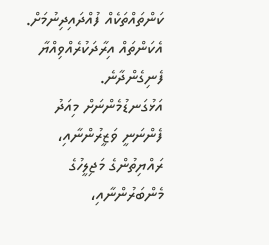ކަންތައްތަކެއް ފުއްދައިދިނުމަށް. އެކަންތައް އިރާދަކުރެއްވިއްޔާ ފެނިގެންދާނެ. އަޅުގަނޑުމެންނަށް މިއަދު ފެންނަނީ ވަޒީރުންނާއި، ރައްޔިތުންގެ މަޖިލީހުގެ މެންބަރުންނާއި،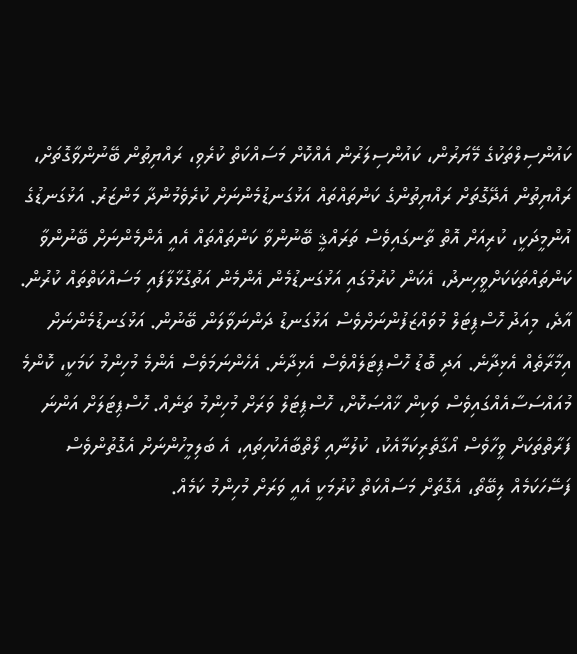ކައުންސިލްތަކުގެ މޭޔަރުން، ކައުންސިލަރުން އެއްކޮށް މަސައްކަތް ކުރެވި، ރައްޔިތުން ބޭނުންވާގޮތަށް، ރައްޔިތުން އެދޭގޮތަށް ރައްޔިތުންގެ ކަންތައްތައް އަޅުގަނޑުމެންނަށް ކުރެވެމުންދާ މަންޒަރު. އަޅުގަނޑުގެ އުންމީދަކީ، ކުރިއަށް އޮތް ތާނގައިވެސް ތަރައްޤީ ބޭނުންވާ ކަންތައްތައް އެއީ އެންމެންނަށް ބޭނުންވާ ކަންތައްތަކަކަށްވީހިނދު، އެކަން ކުރުމުގައި އަޅުގަނޑުމެން އެންމެން އަތުގުޅާލާފައި މަސައްކަތްތައް ކުރުން.
އާދެ، މިއަދު ހޮސްޕިޓަލް މުވައްޒަފުންނަށްވެސް އަޅުގަނޑު ދަންނަވާލަން ބޭނުން. އަޅުގަނޑުމެންނަށް އިމާރާތެއް އެޅިދާނެ. އަދި ބޮޑު ހޮސްޕިޓަލެއްވެސް އެޅިދާނެ. އެހެންނަމަވެސް އެންމެ މުހިންމު ކަމަކީ، ކޮންމެ މުއައްސަސާއެއްގައިވެސް ވަކިން ޚާއްޞަކޮށް، ހޮސްޕިޓަލް ވަރަށް މުހިންމު ތަނެއް. ހޮސްޕިޓަލަށް އަންނަ ފަރާތްތަކަށް ވީހާވެސް އޯގާތެރިކަމާއެކު، ކުލުނާއި ލޯތްބާއެކުހިތައި، އެ ބަލިމީހުންނަށް އެގޮތުންވެސް ފަސޭހަކަމެއް ލިބޭތޯ، އެގޮތަށް މަސައްކަތް ކުރުމަކީ އެއީ ވަރަށް މުހިންމު ކަމެއް.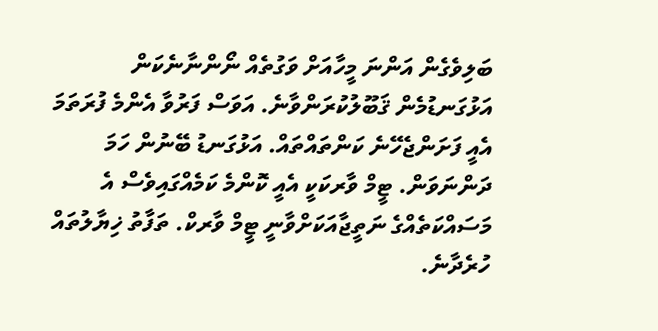ބަލިވެގެން އަންނަ މީހާއަށް ވަގުތެއް ނޯންނާނެކަން އަޅުގަނޑުމެން ޤަބޫލުކުރަންވާނެ. އަވަސް ފަރުވާ އެންމެ ފުރަތަމަ އެއީ ފަށަންޖެހޭނެ ކަންތައްތައް. އަޅުގަނޑު ބޭނުން ހަމަ ދަންނަވަން. ޓީމް ވާރކަކީ އެއީ ކޮންމެ ކަމެއްގައިވެސް އެ މަސައްކަތެއްގެ ނަތީޖާއަކަށްވާނީ ޓީމް ވާރކް. ތަފާތު ޚިޔާލުތައް ހުރެދާނެ.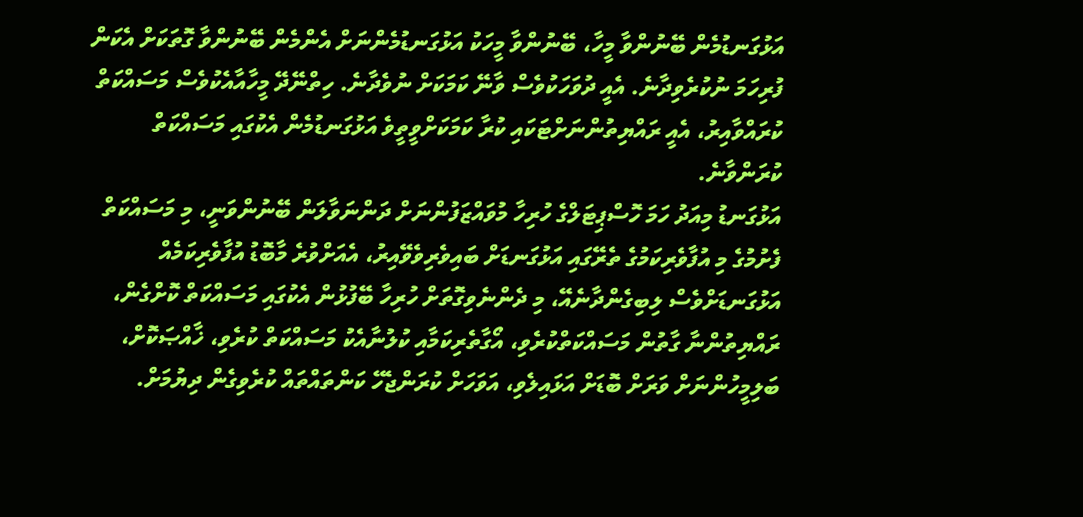އަޅުގަނޑުމެން ބޭނުންވާ މީހާ، ބޭނުންވާ މީހަކު އަޅުގަނޑުމެންނަށް އެންމެން ބޭނުންވާ ގޮތަކަށް އެކަން ފުރިހަމަ ނުކުރެވިދާނެ. އެއީ ދުވަހަކުވެސް ވާނޭ ކަމަކަށް ނުވެދާނެ. ހިތްނޭދޭ މީހާއާއެކުވެސް މަސައްކަތް ކުރައްވާއިރު، އެއީ ރައްޔިތުންނަށްޓަކައި ކުރާ ކަމަކަށްވީތީވެ އަޅުގަނޑުމެން އެކުގައި މަސައްކަތް ކުރަންވާނެ.
އަޅުގަނޑު މިއަދު ހަމަ ހޮސްޕިޓަލްގެ ހުރިހާ މުވައްޒަފުންނަށް ދަންނަވާލަން ބޭނުންވަނީ، މި މަސައްކަތް ފެށުމުގެ މި އުފާވެރިކަމުގެ ތެރޭގައި އަޅުގަނޑަށް ބައިވެރިވެވޭއިރު، އެއަށްވުރެ މާބޮޑު އުފާވެރިކަމެއް އަޅުގަނޑަށްވެސް ލިބިގެންދާނެއޭ، މި ދެންނެވިގޮތަށް ހުރިހާ ބޭފުޅުން އެކުގައި މަސައްކަތް ކޮށްގެން، ރައްޔިތުންނާ ގާތުން މަސައްކަތްކުރެވި، އޯގާތެރިކަމާއި ކުލުނާއެކު މަސައްކަތް ކުރެވި، ޚާއްޞަކޮށް، ބަލިމީހުންނަށް ވަރަށް ބޮޑަށް އަޅައިލެވި، އަވަހަށް ކުރަންޖެހޭ ކަންތައްތައް ކުރެވިގެން ދިޔުމަށް.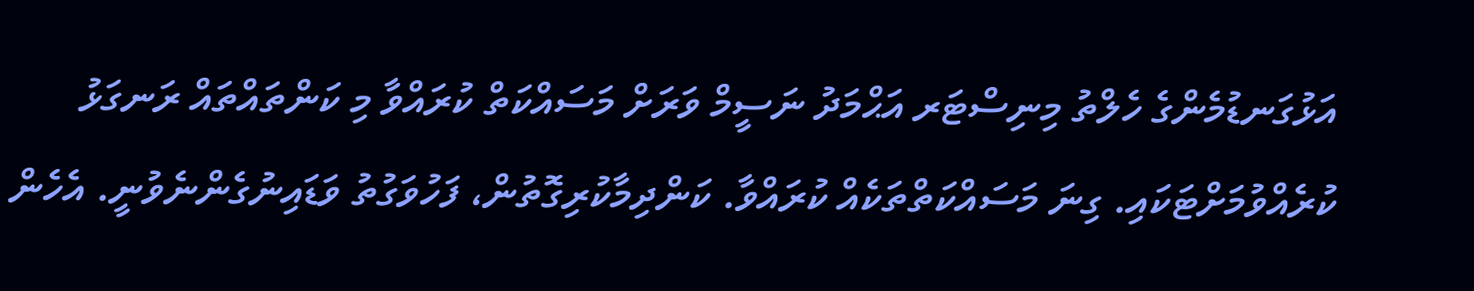އަޅުގަނޑުމެންގެ ހެލްތު މިނިސްޓަރ އަޙްމަދު ނަސީމް ވަރަށް މަސައްކަތް ކުރައްވާ މި ކަންތައްތައް ރަނގަޅު ކުރެއްވުމަށްޓަކައި. ގިނަ މަސައްކަތްތަކެއް ކުރައްވާ. ކަންދިމާކުރިގޮތުން، ފަހުވަގުތު ވަޑައިނުގެންނެވުނީ. އެހެން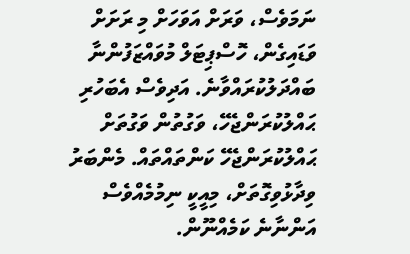ނަމަވެސް، ވަރަށް އަވަހަށް މި ރަށަށް ވަޑައިގެން، ހޮސްޕިޓަލް މުވައްޒަފުންނާ ބައްދަލުކުރައްވާނެ. އަދިވެސް އެބަހުރި ޙައްލުކުރަންޖެހޭ، ވަގުތުން ވަގުތަށް ޙައްލުކުރަންޖެހޭ ކަންތައްތައް. މެންބަރު ވިދާޅުވިގޮތަށް، މިއީކީ ނިމުމެއްވެސް އަންނާނެ ކަމެއްނޫން.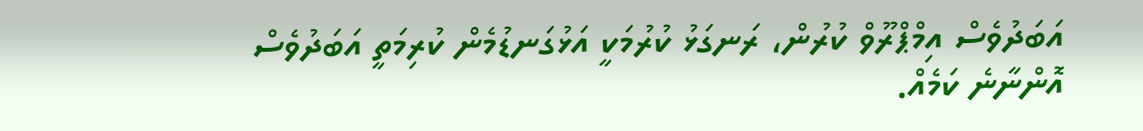އަބަދުވެސް އިމްޕްރޫވް ކުރުން، ރަނގަޅު ކުރުމަކީ އަޅުގަނޑުމެން ކުރިމަތީ އަބަދުވެސް އޮންނާނެ ކަމެއް.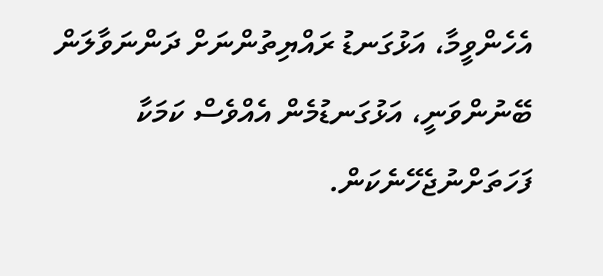އެހެންވީމާ، އަޅުގަނޑު ރައްޔިތުންނަށް ދަންނަވާލަން ބޭނުންވަނީ، އަޅުގަނޑުމެން އެއްވެސް ކަމަކާ ފަހަތަށްނުޖެހޭނެކަން.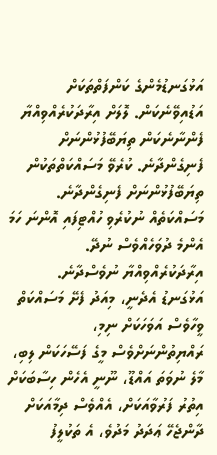އަޅުގަނޑުމެންގެ ކަންފަތްތަކަށް އަޑުއިވޭނެކަން. ލޮލަށް އިރާދަކުރެއްވިއްޔާ ފެންނާނެކަން ތިޔަބޭފުޅުންނަށް ފެނިގެންދާނެ. ކުރެވޭ މަސައްކަތްތަކުން ތިޔަބޭފުޅުންނަށް ފެނިގެންދާނެ. މަސައްކަތެއް ނުކުރެވި ހުއްޓިފައި އޮންނަ ހަމަ އެންމެ ދުވަހެއްވެސް ނުދޭ. އިރާދަކުރެއްވިއްޔާ ނުވެސްދާނެ.
އަޅުގަނޑު އެދެނީ، މިއަދު ފެށޭ މަސައްކަތް ވީހާވެސް އަވަހަކަށް ނިމި، ރައްޔިތުންނަށްވެސް މީގެ ފަސޭހަކަން ލިބި، މާލެ ނުވަތަ އައްޑޫ، ނޫނީ އެހެން ހިސާބަކަށް އިތުރު ފަރުވާއަކަށް، އެއްވެސް ދިމާއަކަށް ދާންޖެހޭ ޢަދަދު މަދުވެ، އެ ތަކުލީފު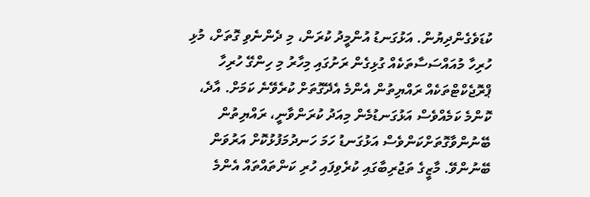ކުޑަވެގެންދިޔުން. އަޅުގަނޑު އުންމީދު ކުރަން، މި ދެންނެވި ގޮތަށް، މުޅި ހުރިހާ މުއައްސަސާތަކެއް ގުޅިގެން ރަށުގައި މިހާރު މި ހިންގޭ ހުރިހާ ޕްރޮޖެކްޓްތަކެއް ރައްޔިތުން އެންމެ އެދޭގޮތަށް ކުރެވޭނެ ކަމަށް. އާދެ، ކޮންމެ ކަމެއްވެސް އަޅުގަނޑުމެން މިއަދު ކުރަންވާނީ، ރައްޔިތުން ބޭނުންވާގޮތަށްކަންވެސް އަޅުގަނޑު ހަމަ ހަނދުމަފުޅުކޮށް އަރުވަން ބޭނުންވޭ. މާޒީގެ ތަޖުރިބާގައި ކުރެވިފައި ހުރި ކަންތައްތައް އެންމެ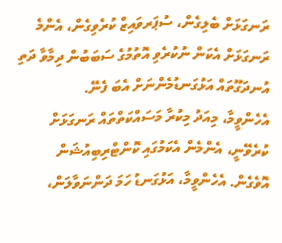ރަނގަޅަށް ބެލިގެން، ސުޕަރވައިޒް ކުރެވިގެން، އެންމެ ރަނގަޅަށް އެކަން ނުކުރެވި އޮތުމުގެ ސަބަބުން ދިމާވާ ދަތި އުނދަގޫތައް އަޅުގަނޑުމެންނަށް އެބަ ފެނޭ.
އެހެންވީމާ، މިއަދު މިކުރާ މަސައްކަތްތައް ރަނގަޅަށް ކުރެވޭނީ، އެންމެން އެކަމުގައި ކޮންޓްރިބިއުޝަން އޮވެގެން. އެހެންވީމާ، އަޅުގަނޑު ހަމަ ދަންނަވާލަން،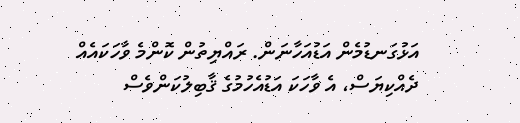އަޅުގަނޑުމެން އަޑުއަހާނަން. ރައްޔިތުން ކޮންމެ ވާހަކައެއް ދެއްކިޔަސް، އެ ވާހަކަ އަޑުއެހުމުގެ ޤާބިލުކަންވެސް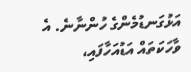އަޅުގަނޑުމެންގެ ހުންނާނެ. އެ ވާހަކަތައް އަޑުއަހާފައި،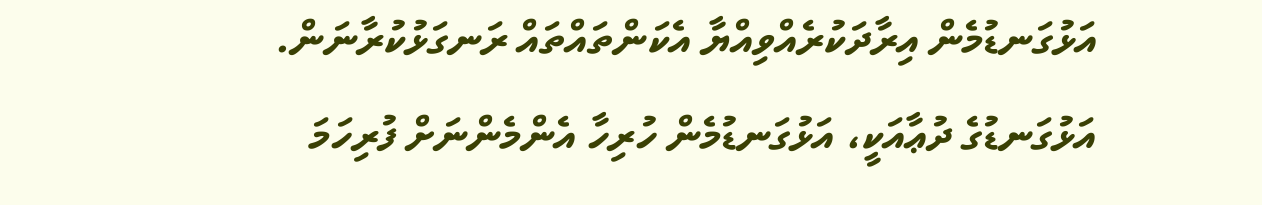އަޅުގަނޑުމެން އިރާދަކުރެއްވިއްޔާ އެކަންތައްތައް ރަނގަޅުކުރާނަން.
އަޅުގަނޑުގެ ދުޢާއަކީ، އަޅުގަނޑުމެން ހުރިހާ އެންމެންނަށް ފުރިހަމަ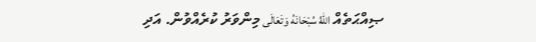ޞިއްޙަތެއް اللهُ سُبْحَانَهُ وَتَعَالَى މިންވަރު ކުރެއްވުން. އަދި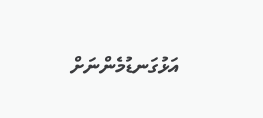އަޅުގަނޑުމެންނަށް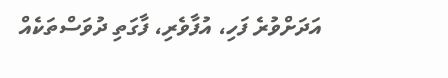އަދަށްވުރެ ފަހި، އުފާވެރި، ފާގަތި ދުވަސްތަކެއް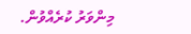މިންވަރު ކުރެއްވުން.